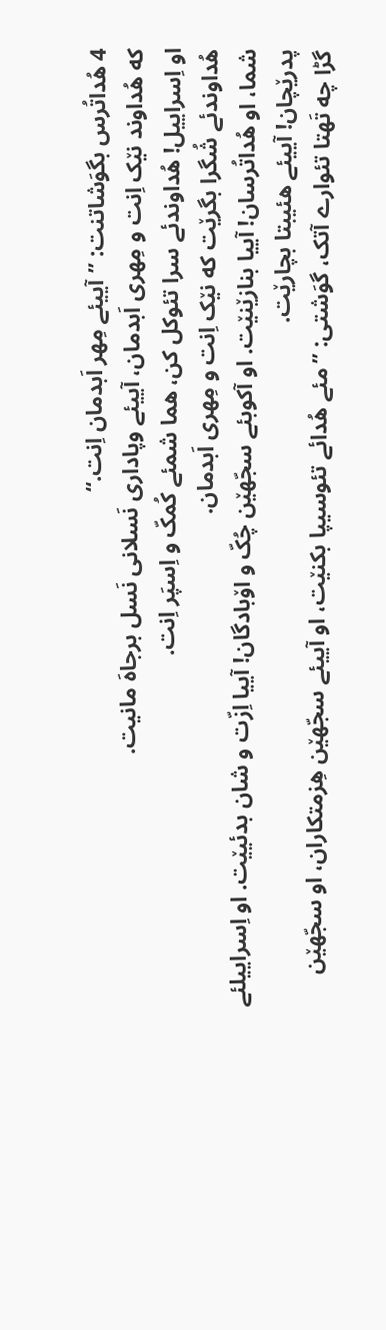4 هُداتُرس بگوَشاتنت: ”آییئے مِهر اَبدمان اِنت.“
که هُداوند نێک اِنت و مِهری اَبدمان، آییئے وپاداری نَسلانی نَسل برجاهَ مانیت.
او اِسراییل! هُداوندئے سرا تئوکل کن، هما شمئے کُمکّ و اِسپَر اِنت.
هُداوندئے شُگرا بگرێت که نێک اِنت و مِهری اَبدمان.
شما، او هُداتُرسان! آییا بنازێنێت. او آکوبئے سجّهێن چُکّ و اۆبادگان! آییا اِزّت و شان بدئیێت. او اِسراییلئے پدرێچان! آییئے هئیبتا بچارێت.
گڑا چه تَهتا تئوارے آتک، گوَشتی: ”مئے هُدائے تئوسیپا بکنێت، او آییئے سجّهێن هِزمتکاران، او سجّهێن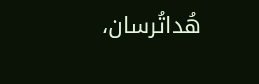هُداتُرسان،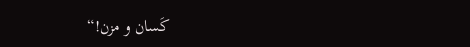کَسان و مزن!“